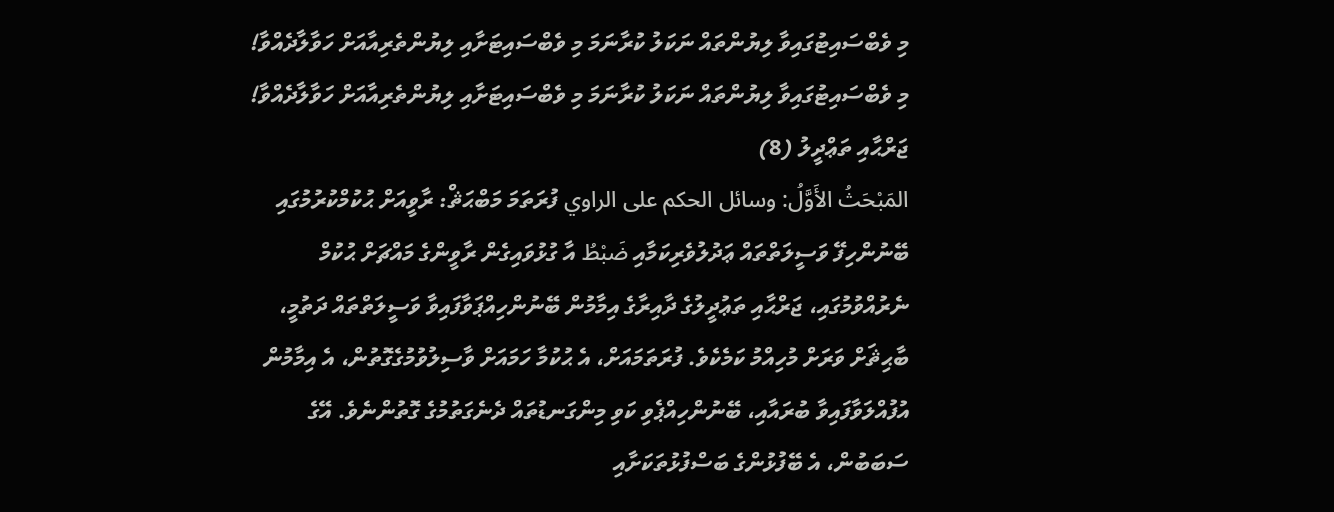މި ވެބްސައިޓުގައިވާ ލިޔުންތައް ނަކަލު ކުރާނަމަ މި ވެބްސައިޓަށާއި ލިޔުންތެރިއާއަށް ހަވާލާދެއްވާ!
މި ވެބްސައިޓުގައިވާ ލިޔުންތައް ނަކަލު ކުރާނަމަ މި ވެބްސައިޓަށާއި ލިޔުންތެރިއާއަށް ހަވާލާދެއްވާ!
ޖަރްޙާއި ތަޢްދީލު (8)
المَبْحَثُ الأَوَّلُ: وسائل الحكم على الراوي ފުރަތަމަ މަބްޙަޘް: ރާވީއަށް ޙުކުމްކުރުމުގައި ބޭނުންހިފޭ ވަސީލަތްތައް ޢަދުލުވެރިކަމާއި ضَبْطُ އާ ގުޅުވައިގެން ރާވީންގެ މައްޗަށް ޙުކުމް ނެރުއްވުމުގައި، ޖަރްޙާއި ތަޢުދީލުގެ ދާއިރާގެ އިމާމުން ބޭނުންހިއްޕަވާފައިވާ ވަސީލަތްތައް ދަތުމީ، ބާޙިޘަށް ވަރަށް މުހިއްމު ކަމެކެވެ. ފުރަތަމައަށް، އެ ޙުކުމާ ހަމައަށް ވާސިލުވުމުގެގޮތުން، އެ އިމާމުން އުފުއްލަވާފައިވާ ބުރައާއި، ބޭނުންހިއްޕެވި ކަވި މިންގަނޑުތައް ދެނެގަތުމުގެ ގޮތުންނެވެ. އޭގެ ސަބަބުން، އެ ބޭފުޅުންގެ ބަސްފުޅުތަކަށާއި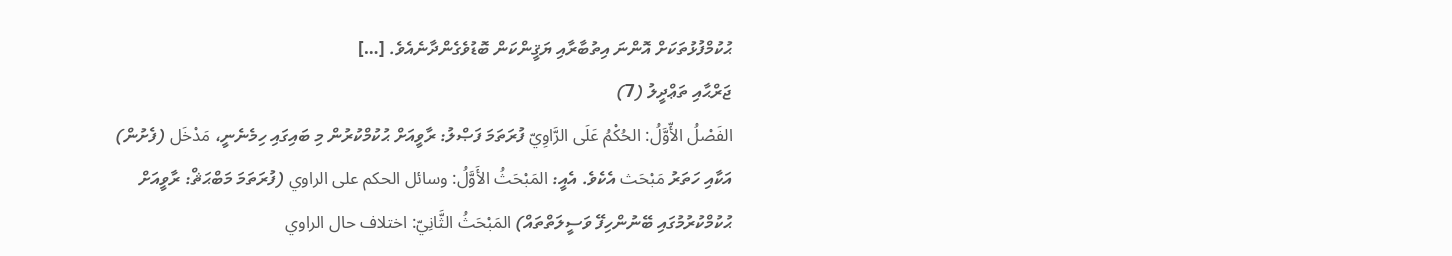ޙުކުމްފުޅުތަކަށް އޮންނަ އިތުބާރާއި ޔަޤީންކަން ބޮޑުވެގެންދާނެއެވެ. […]
ޖަރްޙާއި ތަޢްދީލު (7)
الفَصْلُ الأّوَّلُ: الحُكْمُ عَلَى الرَّاوِيّ ފުރަތަމަ ފަޞްލު: ރާވީއަށް ޙުކުމްކުރުން މި ބައިގައި ހިމެނެނީ، مَدْخَل (ފެށުން) އަކާއި ހަތަރު مَبْحَث އެކެވެ. އެއީ: المَبْحَثُ الأَوَّلُ: وسائل الحكم على الراوي (ފުރަތަމަ މަބްޙަޘް: ރާވީއަށް ޙުކުމްކުރުމުގައި ބޭނުންހިފޭ ވަސީލަތްތައް) المَبْحَثُ الثَّانِيّ: اختلاف حال الراوي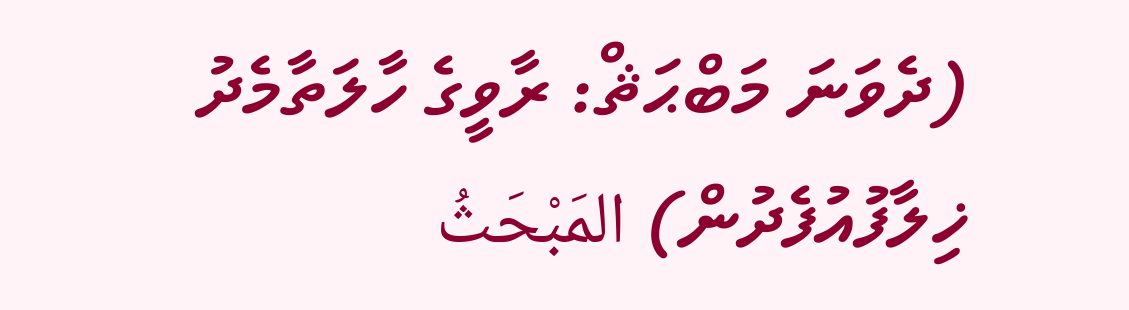(ދެވަނަ މަބްޙަޘް: ރާވީގެ ހާލަތާމެދު ޚިލާފުއުފެދުން) المَبْحَثُ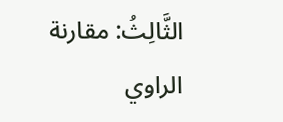الثَّالِثُ: مقارنة الراوي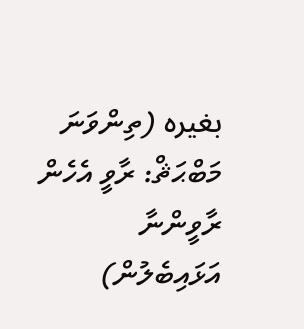بغيره (ތިންވަނަ މަބްޙަޘް: ރާވީ އެހެން ރާވީންނާ އަޅައިބެލުން)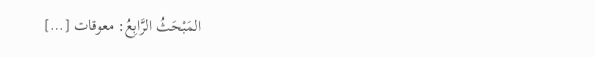المَبْحَثُ الرَّابِعُ: معوقات […]